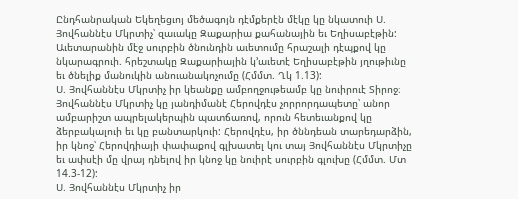Ընդհանրական Եկեղեցւոյ մեծագոյն դէմքերէն մէկը կը նկատուի Ս. Յովհաննէս Մկրտիչ՝ զաւակը Զաքարիա քահանային եւ Եղիսաբէթին: Աւետարանին մէջ սուրբին ծնունդին աւետումը հրաշալի դէպքով կը նկարագրուի. հրեշտակը Զաքարիային կ՚աւետէ Եղիսաբէթին յղութիւնը եւ ծնելիք մանուկին անուանակոչումը (Հմմտ. Ղկ 1.13):
Ս. Յովհաննէս Մկրտիչ իր կեանքը ամբողջութեամբ կը նուիրուէ Տիրոջ։
Յովհաննէս Մկրտիչ կը յանդիմանէ Հերովդէս չորրորդապետը՝ անոր ամբարիշտ ապրելակերպին պատճառով, որուն հետեւանքով կը ձերբակալուի եւ կը բանտարկուի: Հերովդէս, իր ծննդեան տարեդարձին, իր կնոջ՝ Հերովդիայի փափաքով գլխատել կու տայ Յովհաննէս Մկրտիչը եւ ափսէի մը վրայ դնելով իր կնոջ կը նուիրէ սուրբին գլուխը (Հմմտ. Մտ 14.3-12):
Ս. Յովհաննէս Մկրտիչ իր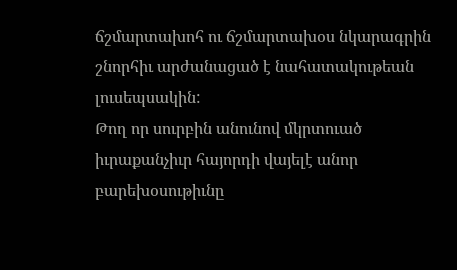ճշմարտախոհ ու ճշմարտախօս նկարագրին շնորհիւ արժանացած է նահատակութեան լուսեպսակին:
Թող որ սուրբին անունով մկրտուած իւրաքանչիւր հայորդի վայելէ անոր բարեխօսութիւնը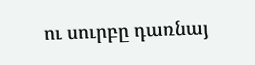ու սուրբը դառնայ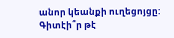անոր կեանքի ուղեցոյցը:
Գիտէի՞ր թէ